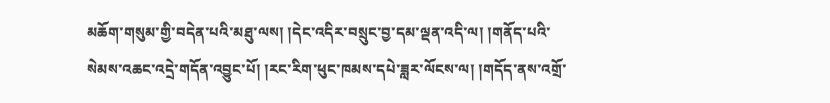མཆོག་གསུམ་གྱི་བདེན་པའི་མཐུ་ལས། །དེང་འདིར་བསྲུང་བྱ་དམ་ལྡན་འདི་ལ། །གནོད་པའི་སེམས་འཆང་འདྲེ་གདོན་འབྱུང་པོ། །རང་རིག་ཕུང་ཁམས་དཔེ་ཟླར་ལོངས་ལ། །གདོད་ནས་འགྲོ་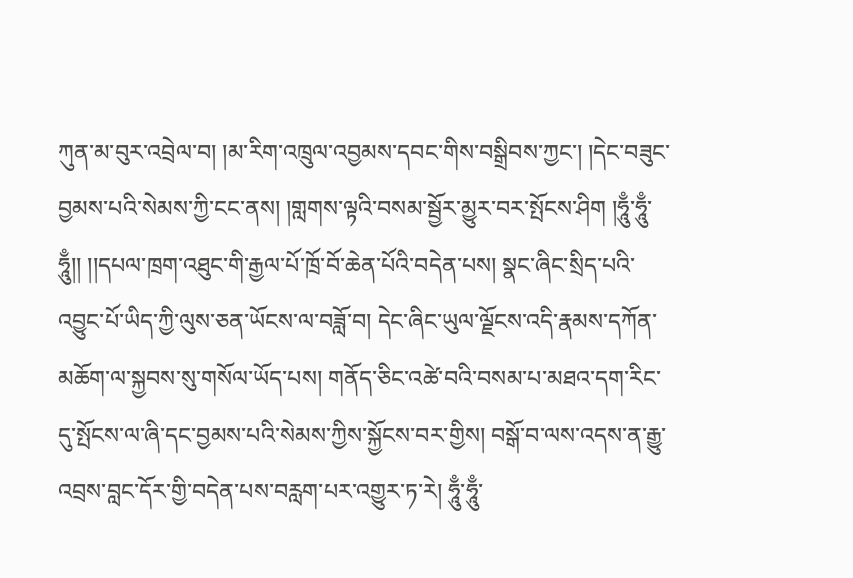ཀུན་མ་བུར་འབྲེལ་བ། །མ་རིག་འཁྲུལ་འབྱམས་དབང་གིས་བསྒྲིབས་ཀྱང་། །དེང་བཟུང་བྱམས་པའི་སེམས་ཀྱི་ངང་ནས། །གླགས་ལྟའི་བསམ་སྦྱོར་མྱུར་བར་སྤོངས་ཤིག །ཧཱུྃ་ཧཱུྃ་ཧཱུྃ།། །།དཔལ་ཁྲག་འཐུང་གི་རྒྱལ་པོ་ཁྲོ་བོ་ཆེན་པོའི་བདེན་པས། སྣང་ཞིང་སྲིད་པའི་འབྱུང་པོ་ཡིད་ཀྱི་ལུས་ཅན་ཡོངས་ལ་བཟློ་བ། དེང་ཞིང་ཡུལ་ལྗོངས་འདི་རྣམས་དཀོན་མཆོག་ལ་སྐྱབས་སུ་གསོལ་ཡོད་པས། གནོད་ཅིང་འཚེ་བའི་བསམ་པ་མཐའ་དག་རིང་དུ་སྤོངས་ལ་ཞི་དང་བྱམས་པའི་སེམས་ཀྱིས་སྐྱོངས་བར་གྱིས། བསྒོ་བ་ལས་འདས་ན་རྒྱུ་འབྲས་བླང་དོར་གྱི་བདེན་པས་བརླག་པར་འགྱུར་ཏ་རེ། ཧཱུྃ་ཧཱུྃ་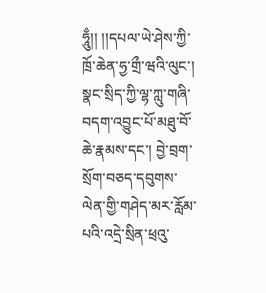ཧཱུྃ།། །།དཔལ་ཡེ་ཤེས་ཀྱི་ཁྲོ་ཆེན་ཧྱ་གྲྀ་ཝའི་ལུང་། སྣང་སྲིད་ཀྱི་ལྷ་ཀླུ་གཞི་བདག་འབྱུང་པོ་མཐུ་བོ་ཆེ་རྣམས་དང་། བྱེ་བྲག་སྲོག་བཅད་དབུགས་ལེན་གྱི་གཤེད་མར་རློམ་པའི་འདྲེ་སྲིན་ཕྲའུ་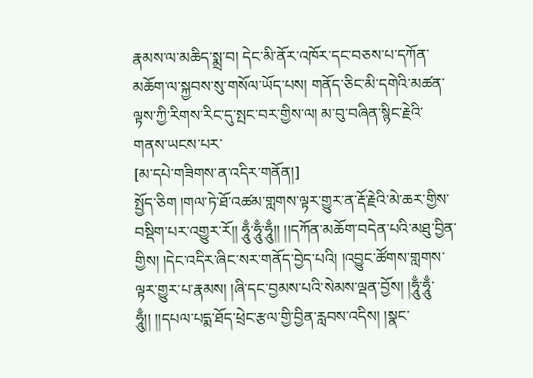རྣམས་ལ་མཆིད་སྨྲ་བ། དེང་མི་ནོར་འཁོར་དང་བཅས་པ་དཀོན་མཆོག་ལ་སྐྱབས་སུ་གསོལ་ཡོད་པས། གནོད་ཅིང་མི་དགེའི་མཚན་ལྟས་ཀྱི་རིགས་རིང་དུ་སྤང་བར་གྱིས་ལ། མ་བུ་བཞིན་སྙིང་རྗེའི་གནས་ཡངས་པར་
[མ་དཔེ་གཟིགས་ན་འདིར་གནོན།]
སྤྱོད་ཅིག །གལ་ཏེ་ཐོ་འཚམ་གླགས་ལྟར་གྱུར་ན་རྡོ་རྗེའི་མེ་ཆར་གྱིས་བསྡིག་པར་འགྱུར་རོ།། ཧཱུྃ་ཧཱུྃ་ཧཱུྃ།། །།དཀོན་མཆོག་བདེན་པའི་མཐུ་བྱིན་གྱིས། །དེང་འདིར་ཞིང་སར་གནོད་བྱེད་པའི། །འབྱུང་ཚོགས་གླགས་ལྟར་གྱུར་པ་རྣམས། །ཞི་དང་བྱམས་པའི་སེམས་ལྡན་བྱོས། །ཧཱུྃ་ཧཱུྃ་ཧཱུྃ།། །།དཔལ་པདྨ་ཐོད་ཕྲེང་རྩལ་གྱི་བྱིན་རླབས་འདིས། །སྣང་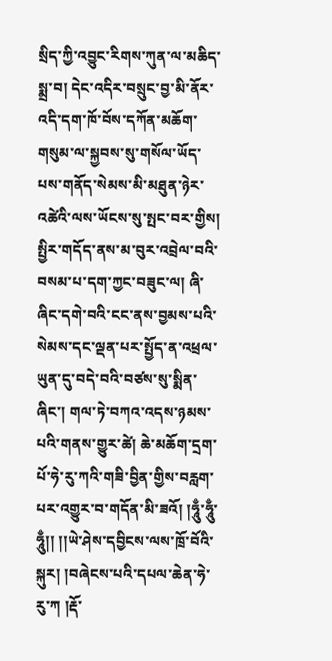སྲིད་ཀྱི་འབྱུང་རིགས་ཀུན་ལ་མཆིད་སྨྲ་བ། དེང་འདིར་བསྲུང་བྱ་མི་ནོར་འདི་དག་ཁོ་བོས་དཀོན་མཆོག་གསུམ་ལ་སྐྱབས་སུ་གསོལ་ཡོད་པས་གནོད་སེམས་མི་མཐུན་ཉེར་འཚེའི་ལས་ཡོངས་སུ་སྤང་བར་གྱིས། སྤྱིར་གདོད་ནས་མ་བུར་འབྲེལ་བའི་བསམ་པ་དག་ཀྱང་བཟུང་ལ། ཞི་ཞིང་དགེ་བའི་ངང་ནས་བྱམས་པའི་སེམས་དང་ལྡན་པར་སྤྱོད་ན་འཕྲལ་ཡུན་དུ་བདེ་བའི་བཙས་སུ་སྨིན་ཞིང་། གལ་ཏེ་བཀའ་འདས་ཉམས་པའི་གནས་གྱུར་ཚེ། ཆེ་མཆོག་དྲག་པོ་ཧེ་རུ་ཀའི་གཟི་བྱིན་གྱིས་བརླག་པར་འགྱུར་བ་གདོན་མི་ཟའོ། །ཧཱུྃ་ཧཱུྃ་ཧཱུྃ།། །།ཡེ་ཤེས་དབྱིངས་ལས་ཁྲོ་བོའི་སྐུར། །བཞེངས་པའི་དཔལ་ཆེན་ཧེ་རུ་ཀ །རྡོ་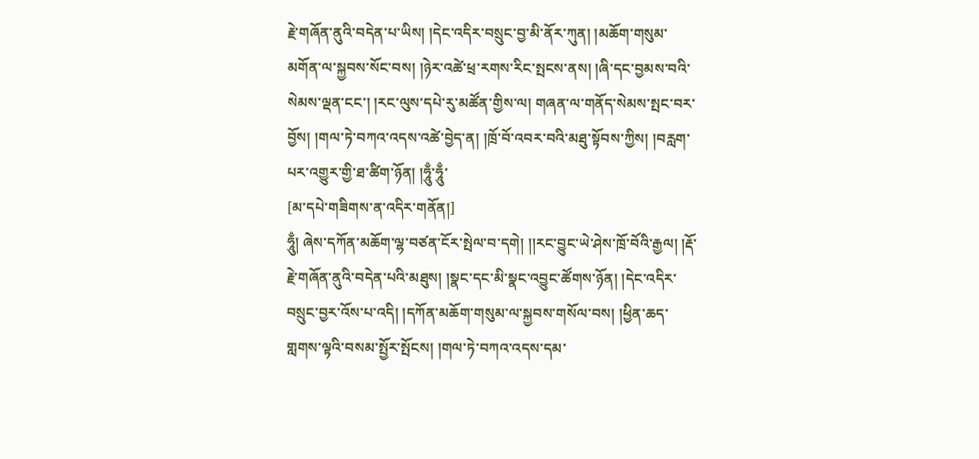རྗེ་གཞོན་ནུའི་བདེན་པ་ཡིས། །དེང་འདིར་བསྲུང་བྱ་མི་ནོར་ཀུན། །མཆོག་གསུམ་མགོན་ལ་སྐྱབས་སོང་བས། །ཉེར་འཚེ་ཕྲ་རགས་རིང་སྤངས་ནས། །ཞི་དང་བྱམས་བའི་སེམས་ལྡན་ངང་། །རང་ལུས་དཔེ་རུ་མཚོན་གྱིས་ལ། གཞན་ལ་གནོད་སེམས་སྤང་བར་བྱོས། །གལ་ཏེ་བཀའ་འདས་འཚེ་བྱེད་ན། །ཁྲོ་བོ་འབར་བའི་མཐུ་སྟོབས་ཀྱིས། །བརླག་པར་འགྱུར་གྱི་ཐ་ཚིག་ཉོན། །ཧཱུྃ་ཧཱུྃ་
[མ་དཔེ་གཟིགས་ན་འདིར་གནོན།]
ཧཱུྃ། ཞེས་དཀོན་མཆོག་ལྷ་བཙན་ངོར་སྤེལ་བ་དགེ། །།རང་བྱུང་ཡེ་ཤེས་ཁྲོ་བོའི་རྒྱལ། །རྡོ་རྗེ་གཞོན་ནུའི་བདེན་པའི་མཐུས། །སྣང་དང་མི་སྣང་འབྱུང་ཚོགས་ཉོན། །དེང་འདིར་བསྲུང་བྱར་འོས་པ་འདི། །དཀོན་མཆོག་གསུམ་ལ་སྐྱབས་གསོལ་བས། །ཕྱིན་ཆད་གླགས་ལྟའི་བསམ་སྤྱོར་སྤོངས། །གལ་ཏེ་བཀའ་འདས་དམ་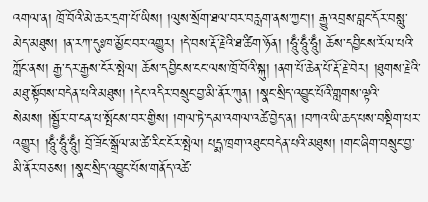འགལ་ན། ཁྲོ་བོའི་མེ་ཆར་དྲག་པོ་ཡིས། །ལུས་སྲོག་ཐལ་བར་བརླག་ནས་ཀྱང་།། རྒྱུ་འབྲས་བླང་དོར་བསླུ་མེད་མཐུས། །ན་རཀ་དུཿཁ་མྱོང་བར་འགྱུར། །དེ་བས་རྡོ་རྗེའི་ཐ་ཚིག་ཉོན། །ཧཱུྃ་ཧཱུྃ་ཧཱུྃ། ཆོས་དབྱིངས་རོལ་པའི་ཀློང་ནས། རྒྱ་དར་རྒྱས་ངོར་སྤེལ། ཆོས་དབྱིངས་ངང་ལས་ཁྲོ་བོའི་སྐུ། །ནག་པོ་ཆེན་པོ་རྡོ་རྗེ་བེར། །ཐུགས་རྗེའི་མཐུ་སྟོབས་བདེན་པའི་མཐུས། །དེང་འདིར་བསྲུང་བྱ་མི་ནོར་ཀུན། །སྣང་སྲིད་འབྱུང་པོའི་གླགས་ལྟའི་སེམས། །སྦྱོར་བ་ངན་པ་སྤོངས་བར་གྱིས། །གལ་ཏེ་དམ་འགལ་འཚེ་བྱེད་ན། །བཀའ་ཡི་ཆད་པས་བསྡིག་པར་འགྱུར། །ཧཱུྃ་ཧཱུྃ་ཧཱུྃ། བྲོ་ཟོང་སྒྲོལ་མ་ཚེ་རིང་ངོར་སྤེལ། པདྨ་ཁྲག་འཐུང་བདེན་པའི་མཐུས། །གང་ཞིག་བསྲུང་བྱ་མི་ནོར་བཅས། །སྣང་སྲིད་འབྱུང་པོས་གནོད་འཚེ་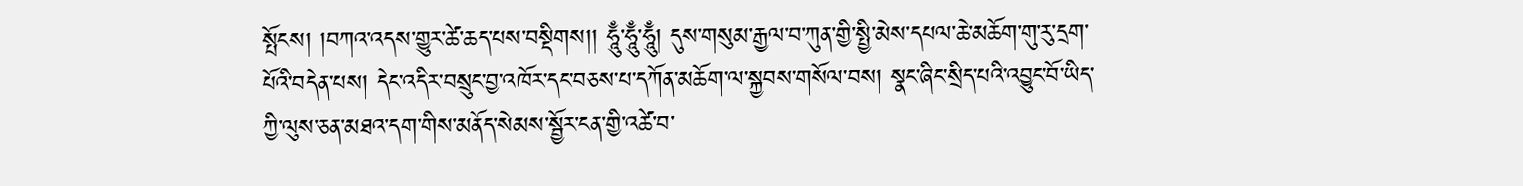སྤོངས། །བཀའ་འདས་གྱུར་ཚེ་ཆད་པས་བསྡིགས།། ཧཱུྃ་ཧཱུྃ་ཧཱུྃ། དུས་གསུམ་རྒྱལ་བ་ཀུན་གྱི་སྤྱི་མེས་དཔལ་ཆེ་མཆོག་གུ་རུ་དྲག་པོའི་བདེན་པས། དེང་འདིར་བསྲུང་བྱ་འཁོར་དང་བཅས་པ་དཀོན་མཆོག་ལ་སྐྱབས་གསོལ་བས། སྣང་ཞིང་སྲིད་པའི་འབྱུང་བོ་ཡིད་ཀྱི་ལུས་ཅན་མཐའ་དག་གིས་མནོད་སེམས་སྦྱོར་ངན་གྱི་འཚེ་བ་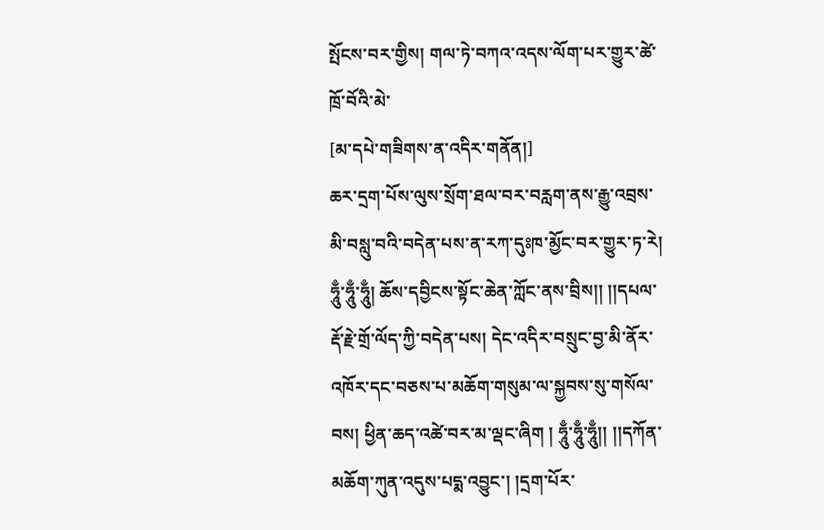སྤོངས་བར་གྱིས། གལ་ཏེ་བཀའ་འདས་ལོག་པར་གྱུར་ཚེ་ཁྲོ་བོའི་མེ་
[མ་དཔེ་གཟིགས་ན་འདིར་གནོན།]
ཆར་དྲག་པོས་ལུས་སྲོག་ཐལ་བར་བརླག་ནས་རྒྱུ་འབྲས་མི་བསླུ་བའི་བདེན་པས་ན་རཀ་དུཿཁ་མྱོང་བར་གྱུར་ཏ་རེ། ཧཱུྃ་ཧཱུྃ་ཧཱུྃ། ཆོས་དབྱིངས་སྟོང་ཆེན་ཀློང་ནས་བྲིས།། །།དཔལ་རྡོ་རྗེ་གྲོ་ལོད་ཀྱི་བདེན་པས། དེང་འདིར་བསྲུང་བྱ་མི་ནོར་འཁོར་དང་བཅས་པ་མཆོག་གསུམ་ལ་སྐྱབས་སུ་གསོལ་བས། ཕྱིན་ཆད་འཚེ་བར་མ་ལྡང་ཞིག ། ཧཱུྃ་ཧཱུྃ་ཧཱུྃ།། །།དཀོན་མཆོག་ཀུན་འདུས་པདྨ་འབྱུང་། །དྲག་པོར་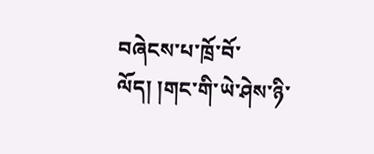བཞེངས་པ་ཁྲོ་བོ་ལོད། །གང་གི་ཡེ་ཤེས་ཉི་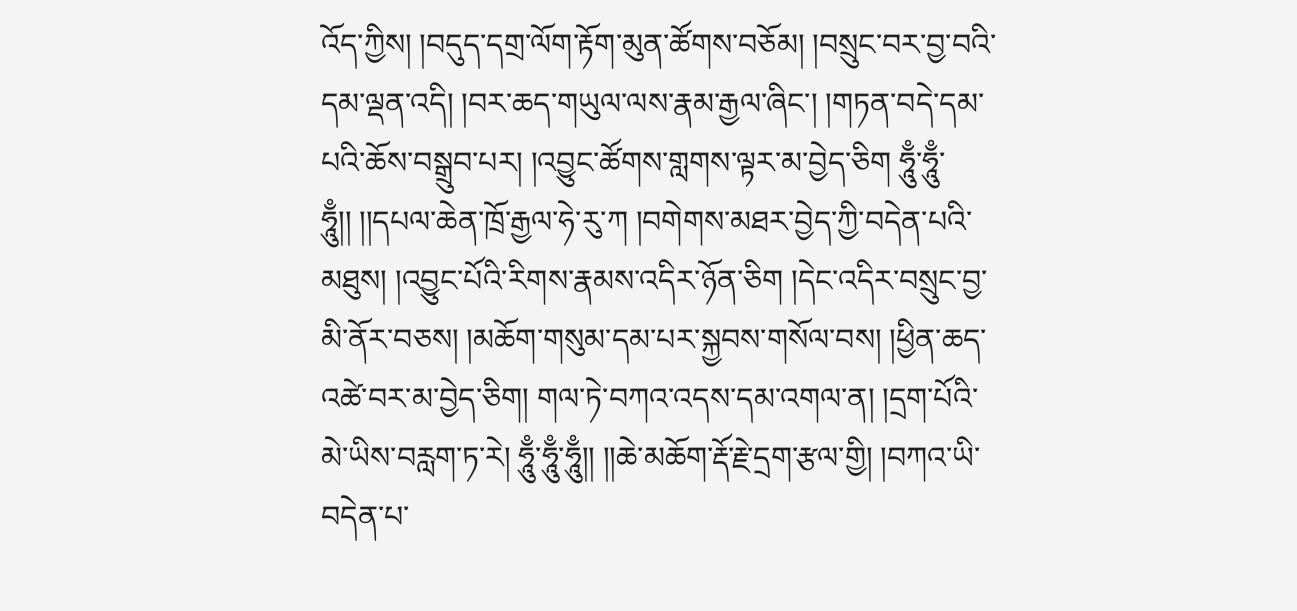འོད་ཀྱིས། །བདུད་དགྲ་ལོག་རྟོག་མུན་ཚོགས་བཅོམ། །བསྲུང་བར་བྱ་བའི་དམ་ལྡན་འདི། །བར་ཆད་གཡུལ་ལས་རྣམ་རྒྱལ་ཞིང་། །གཏན་བདེ་དམ་པའི་ཆོས་བསྒྲུབ་པར། །འབྱུང་ཚོགས་གླགས་ལྟར་མ་བྱེད་ཅིག ཧཱུྃ་ཧཱུྃ་ཧཱུྃ།། །།དཔལ་ཆེན་ཁྲོ་རྒྱལ་ཧེ་རུ་ཀ །བགེགས་མཐར་བྱེད་ཀྱི་བདེན་པའི་མཐུས། །འབྱུང་པོའི་རིགས་རྣམས་འདིར་ཉོན་ཅིག །དེང་འདིར་བསྲུང་བྱ་མི་ནོར་བཅས། །མཆོག་གསུམ་དམ་པར་སྐྱབས་གསོལ་བས། །ཕྱིན་ཆད་འཚེ་བར་མ་བྱེད་ཅིག། གལ་ཏེ་བཀའ་འདས་དམ་འགལ་ན། །དྲག་པོའི་མེ་ཡིས་བརླག་ཏ་རེ། ཧཱུྃ་ཧཱུྃ་ཧཱུྃ།། །།ཆེ་མཆོག་རྡོ་རྗེ་དྲག་རྩལ་གྱི། །བཀའ་ཡི་བདེན་པ་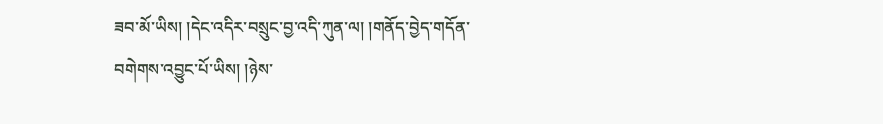ཟབ་མོ་ཡིས། །དེང་འདིར་བསྲུང་བྱ་འདི་ཀུན་ལ། །གནོད་བྱེད་གདོན་བགེགས་འབྱུང་པོ་ཡིས། །ཉེས་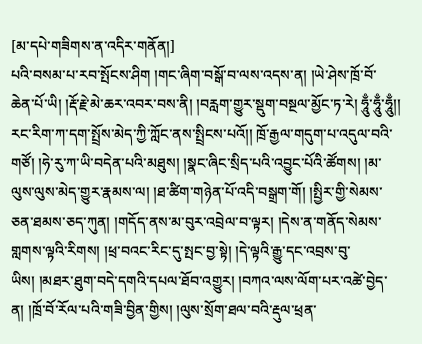[མ་དཔེ་གཟིགས་ན་འདིར་གནོན།]
པའི་བསམ་པ་རབ་སྤོངས་ཤིག །གང་ཞིག་བསྒོ་བ་ལས་འདས་ན། །ཡེ་ཤེས་ཁྲོ་བོ་ཆེན་པོ་ཡི། །རྡོ་རྗེ་མེ་ཆར་འབར་བས་ནི། །བརླག་གྱུར་སྡུག་བསྔལ་མྱོང་ཏ་རེ། ཧཱུྃ་ཧཱུྃ་ཧཱུྃ།། རང་རིག་ཀ་དག་སྤྲོས་མེད་ཀྱི་ཀློང་ནས་སྤྲིངས་པའོ།། ཁྲོ་རྒྱལ་གདུག་པ་འདུལ་བའི་གཙོ། །ཧེ་རུ་ཀ་ཡི་བདེན་པའི་མཐུས། །སྣང་ཞིང་སྲིད་པའི་འབྱུང་པོའི་ཚོགས། །མ་ལུས་ལུས་མེད་གྱུར་རྣམས་ལ། །ཐ་ཚིག་གཉེན་པོ་འདི་བསྒྲག་གོ། །སྤྱིར་གྱི་སེམས་ཅན་ཐམས་ཅད་ཀུན། །གདོད་ནས་མ་བུར་འབྲེལ་བ་ལྟར། །དེས་ན་གནོད་སེམས་གླགས་ལྟའི་རིགས། །ཕྲ་བའང་རིང་དུ་སྤང་བྱ་སྟེ། །དེ་ལྟའི་རྒྱུ་དང་འབྲས་བུ་ཡིས། །མཐར་ཐུག་བདེ་དགའི་དཔལ་ཐོབ་འགྱུར། །བཀའ་ལས་ལོག་པར་འཚེ་བྱེད་ན། །ཁྲོ་བོ་རོལ་པའི་གཟི་བྱིན་གྱིས། །ལུས་སྲོག་ཐལ་བའི་རྡུལ་ཕྲན་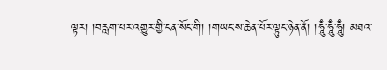ལྟར། །བརླག་པར་འགྱུར་གྱི་ངན་སོང་གི། །གཡང་ས་ཆེན་པོར་ལྟུང་ཉེན་ནོ། །ཧཱུྃ་ཧཱུྃ་ཧཱུྃ། མཐའ་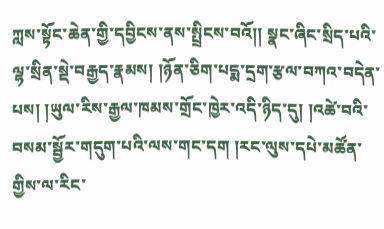ཀླས་སྟོང་ཆེན་གྱི་དབྱིངས་ནས་སྤྲིངས་བའོ།། སྣང་ཞིང་སྲིད་པའི་ལྷ་སྲིན་སྡེ་བརྒྱད་རྣམས། །ཉོན་ཅིག་པདྨ་དྲག་རྩལ་བཀའ་བདེན་པས། །ཡུལ་རིས་རྒྱལ་ཁམས་གྲོང་ཁྱེར་འདི་ཉིད་དུ། །འཚེ་བའི་བསམ་སྦྱོར་གདུག་པའི་ལས་གང་དག །རང་ལུས་དཔེ་མཚོན་གྱིས་ལ་རིང་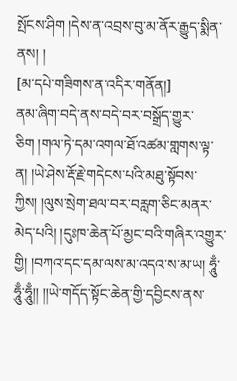སྤོངས་ཤིག །དེས་ན་འབྲས་བུ་མ་ནོར་རྒྱུད་སྨིན་ནས། །
[མ་དཔེ་གཟིགས་ན་འདིར་གནོན།]
ནམ་ཞིག་བདེ་ནས་བདེ་བར་བསྒྲོད་གྱུར་ཅིག །གལ་ཏེ་དམ་འགལ་ཐོ་འཚམ་གླགས་ལྟ་ན། །ཡེ་ཤེས་རྡོ་རྗེ་གདེངས་པའི་མཐུ་སྟོབས་ཀྱིས། །ལུས་སྲེག་ཐལ་བར་བརླག་ཅིང་མནར་མེད་པའི། །དུཿཁ་ཆེན་པོ་མྱང་བའི་གཞིར་འགྱུར་གྱི། །བཀའ་དང་དམ་ལས་མ་འདའ་ས་མ་ཡ། ཧཱུྃ་ཧཱུྃ་ཧཱུྃ།། །།ཡེ་གདོད་སྟོང་ཆེན་གྱི་དབྱིངས་ནས་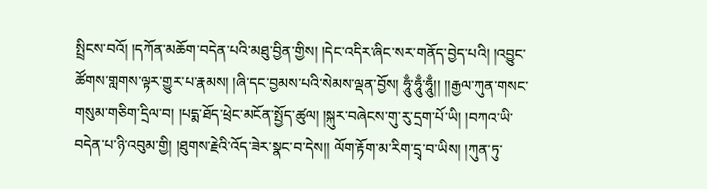སྤྲིངས་བའོ། །དཀོན་མཆོག་བདེན་པའི་མཐུ་བྱིན་གྱིས། །དེང་འདིར་ཞིང་སར་གནོད་བྱེད་པའི། །འབྱུང་ཚོགས་གླགས་ལྟར་གྱུར་པ་རྣམས། །ཞི་དང་བྱམས་པའི་སེམས་ལྡན་བྱོས། ཧཱུྃ་ཧཱུྃ་ཧཱུྃ།། །།རྒྱལ་ཀུན་གསང་གསུམ་གཅིག་དྲིལ་བ། །པདྨ་ཐོད་ཕྲེང་མངོན་སྤྱོད་ཚུལ། །སྐུར་བཞེངས་གུ་རུ་དྲག་པོ་ཡི། །བཀའ་ཡི་བདེན་པ་ཉི་འབུམ་གྱི། །ཐུགས་རྗེའི་འོད་ཟེར་སྣང་བ་དེས།། ལོག་རྟོག་མ་རིག་དྲྭ་བ་ཡིས། །ཀུན་ཏུ་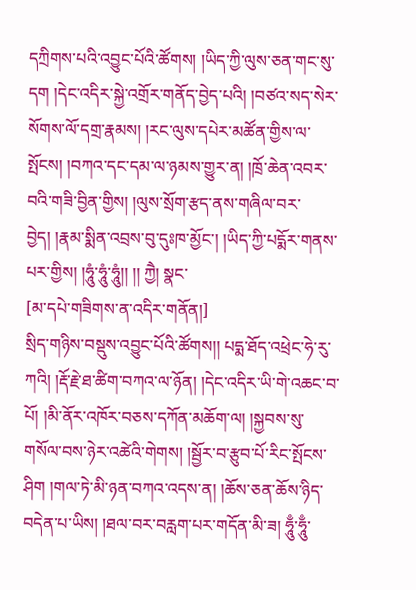དཀྲིགས་པའི་འབྱུང་པོའི་ཚོགས། །ཡིད་ཀྱི་ལུས་ཅན་གང་སུ་དག །དེང་འདིར་སྐྱེ་འགྲོར་གནོད་བྱེད་པའི། །བཙའ་སད་སེར་སོགས་ལོ་དགྲ་རྣམས། །རང་ལུས་དཔེར་མཚོན་གྱིས་ལ་སྤོངས། །བཀའ་དང་དམ་ལ་ཉམས་གྱུར་ན། །ཁྲོ་ཆེན་འབར་བའི་གཟི་བྱིན་གྱིས། །ལུས་སྲོག་རྩད་ནས་གཞིལ་བར་བྱེད། །རྣམ་སྨིན་འབྲས་བུ་དུཿཁ་མྱོང་། །ཡིད་ཀྱི་པདྨོར་གནས་པར་གྱིས། །ཧཱུཾ་ཧཱུཾ་ཧཱུཾ།། །། ཀྱཻ། སྣང་
[མ་དཔེ་གཟིགས་ན་འདིར་གནོན།]
སྲིད་གཉིས་བསྡུས་འབྱུང་པོའི་ཚོགས།། པདྨ་ཐོད་འཕྲེང་ཧེ་རུ་ཀའི། །རྡོ་རྗེ་ཐ་ཚིག་བཀའ་ལ་ཉོན། །དེང་འདིར་ཡི་གེ་འཆང་བ་པོ། །མི་ནོར་འཁོར་བཅས་དཀོན་མཆོག་ལ། །སྐྱབས་སུ་གསོལ་བས་ཉེར་འཚེའི་གེགས། །སྦྱོར་བ་རྩུབ་པོ་རིང་སྤོངས་ཤིག །གལ་ཏེ་མི་ཉན་བཀའ་འདས་ན། །ཆོས་ཅན་ཆོས་ཉིད་བདེན་པ་ཡིས། །ཐལ་བར་བརླག་པར་གདོན་མི་ཟ། ཧཱུྃ་ཧཱུྃ་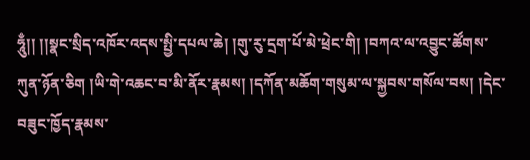ཧཱུྃ།། །།སྣང་སྲིད་འཁོར་འདས་སྤྱི་དཔལ་ཆེ། །གུ་རུ་དྲག་པོ་མེ་ཕྲེང་གི། །བཀའ་ལ་འབྱུང་ཚོགས་ཀུན་ཉོན་ཅིག །ཡི་གེ་འཆང་བ་མི་ནོར་རྣམས། །དཀོན་མཆོག་གསུམ་ལ་སྐྱབས་གསོལ་བས། །དེང་བཟུང་ཁྱོད་རྣམས་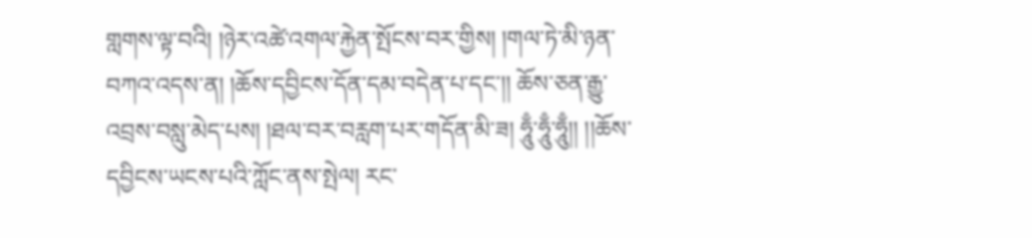གླགས་ལྟ་བའི། །ཉེར་འཚེ་འགལ་རྐྱེན་སྤོངས་བར་གྱིས། །གལ་ཏེ་མི་ཉན་བཀའ་འདས་ན། །ཆོས་དབྱིངས་དོན་དམ་བདེན་པ་དང་།། ཆོས་ཅན་རྒྱུ་འབྲས་བསླུ་མེད་པས། །ཐལ་བར་བརླག་པར་གདོན་མི་ཟ། ཧཱུྃ་ཧཱུྃ་ཧཱུྃ།། །།ཆོས་དབྱིངས་ཡངས་པའི་ཀློང་ནས་སྤེལ། རང་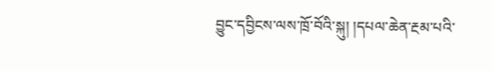བྱུང་དབྱིངས་ལས་ཁྲོ་བོའི་སྐུ། །དཔལ་ཆེན་རྔམ་པའི་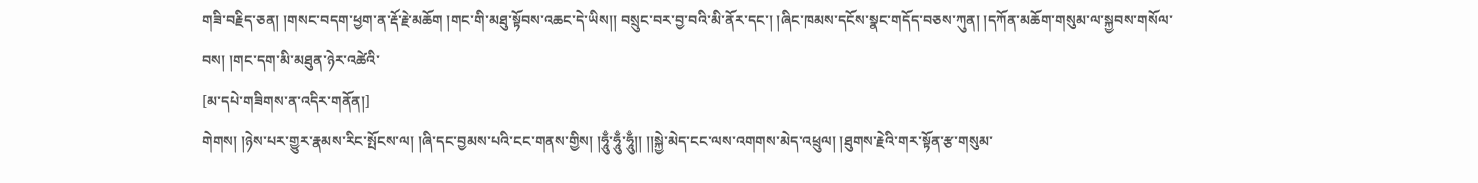གཟི་བརྗིད་ཅན། །གསང་བདག་ཕྱག་ན་རྡོ་རྗེ་མཆོག །གང་གི་མཐུ་སྟོབས་འཆང་དེ་ཡིས།། བསྲུང་བར་བྱ་བའི་མི་ནོར་དང་། །ཞིང་ཁམས་དངོས་སྣང་གདོད་བཅས་ཀུན། །དཀོན་མཆོག་གསུམ་ལ་སྐྱབས་གསོལ་བས། །གང་དག་མི་མཐུན་ཉེར་འཚེའི་
[མ་དཔེ་གཟིགས་ན་འདིར་གནོན།]
གེགས། །ཉེས་པར་གྱུར་རྣམས་རིང་སྤོངས་ལ། །ཞི་དང་བྱམས་པའི་ངང་གནས་གྱིས། །ཧཱུྃ་ཧཱུྃ་ཧཱུྃ།། །།སྐྱེ་མེད་ངང་ལས་འགགས་མེད་འཕྲུལ། །ཐུགས་རྗེའི་གར་སྟོན་རྩ་གསུམ་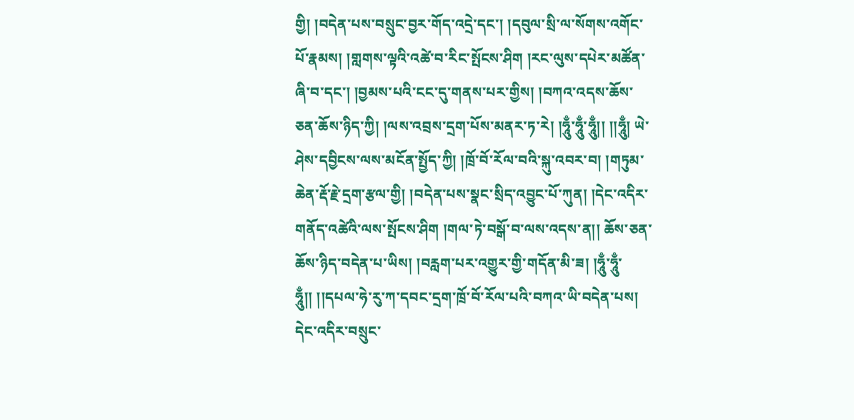གྱི། །བདེན་པས་བསྲུང་བྱར་གོད་འདྲེ་དང་། །དབུལ་སྲི་ལ་སོགས་འགོང་པོ་རྣམས། །གླགས་ལྟའི་འཚེ་བ་རིང་སྤོངས་ཤིག །རང་ལུས་དཔེར་མཚོན་ཞི་བ་དང་། །བྱམས་པའི་ངང་དུ་གནས་པར་གྱིས། །བཀའ་འདས་ཆོས་ཅན་ཆོས་ཉིད་ཀྱི། །ལས་འབྲས་དྲག་པོས་མནར་ཏ་རེ། །ཧཱུྃ་ཧཱུྃ་ཧཱུྃ།། །།ཧཱུྃ། ཡེ་ཤེས་དབྱིངས་ལས་མངོན་སྤྱོད་ཀྱི། །ཁྲོ་བོ་རོལ་བའི་སྐུ་འབར་བ། །གཏུམ་ཆེན་རྡོ་རྗེ་དྲག་རྩལ་གྱི། །བདེན་པས་སྣང་སྲིད་འབྱུང་པོ་ཀུན། །དེང་འདིར་གནོད་འཚེའི་ལས་སྤོངས་ཤིག །གལ་ཏེ་བསྒོ་བ་ལས་འདས་ན།། ཆོས་ཅན་ཆོས་ཉིད་བདེན་པ་ཡིས། །བརླག་པར་འགྱུར་གྱི་གདོན་མི་ཟ། །ཧཱུྃ་ཧཱུྃ་ཧཱུྃ།། །།དཔལ་ཧེ་རུ་ཀ་དབང་དྲག་ཁྲོ་བོ་རོལ་པའི་བཀའ་ཡི་བདེན་པས། དེང་འདིར་བསྲུང་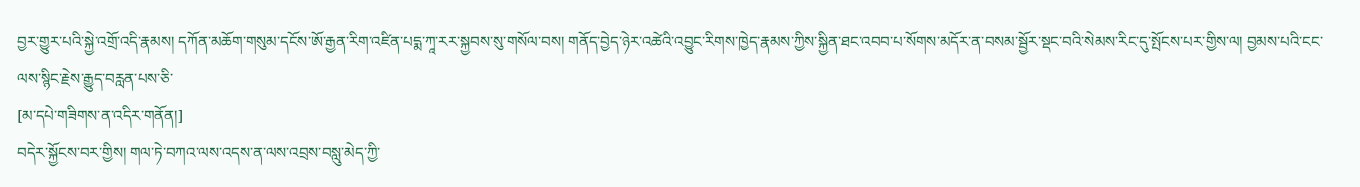བྱར་གྱུར་པའི་སྐྱེ་འགྲོ་འདི་རྣམས། དཀོན་མཆོག་གསུམ་དངོས་ཨོ་རྒྱན་རིག་འཛིན་པདྨ་ཀཱ་རར་སྐྱབས་སུ་གསོལ་བས། གནོད་བྱེད་ཉེར་འཚེའི་འབྱུང་རིགས་ཁྱེད་རྣམས་ཀྱིས་སྐྱིན་ཐང་འབབ་པ་སོགས་མདོར་ན་བསམ་སྦྱོར་སྡང་བའི་སེམས་རིང་དུ་སྤོངས་པར་གྱིས་ལ། བྱམས་པའི་ངང་ལས་སྙིང་རྗེས་རྒྱུད་བརླན་པས་ཅི་
[མ་དཔེ་གཟིགས་ན་འདིར་གནོན།]
བདེར་སྐྱོངས་བར་གྱིས། གལ་ཏེ་བཀའ་ལས་འདས་ན་ལས་འབྲས་བསླུ་མེད་ཀྱི་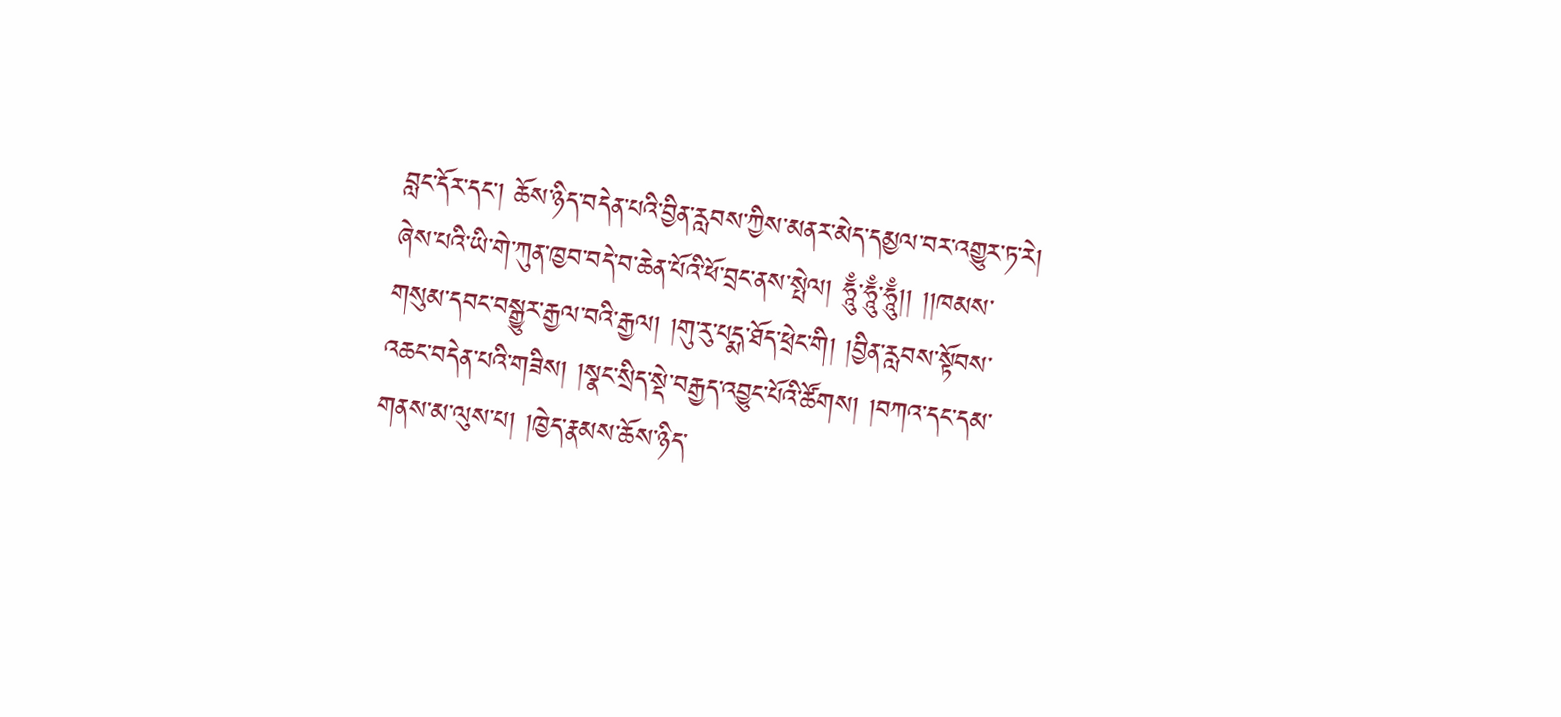བླང་དོར་དང་། ཆོས་ཉིད་བདེན་པའི་བྱིན་རླབས་ཀྱིས་མནར་མེད་དམྱལ་བར་འགྱུར་ཏ་རེ། ཞེས་པའི་ཡི་གེ་ཀུན་ཁྱབ་བདེ་བ་ཆེན་པོའི་ཕོ་བྲང་ནས་སྤེལ། ཧཱུྃ་ཧཱུྃ་ཧཱུྃ།། །།ཁམས་གསུམ་དབང་བསྒྱུར་རྒྱལ་བའི་རྒྱལ། །གུ་རུ་པདྨ་ཐོད་ཕྲེང་གི། །བྱིན་རླབས་སྟོབས་འཆང་བདེན་པའི་གཟིས། །སྣང་སྲིད་སྡེ་བརྒྱད་འབྱུང་པོའི་ཚོགས། །བཀའ་དང་དམ་གནས་མ་ལུས་པ། །ཁྱེད་རྣམས་ཆོས་ཉིད་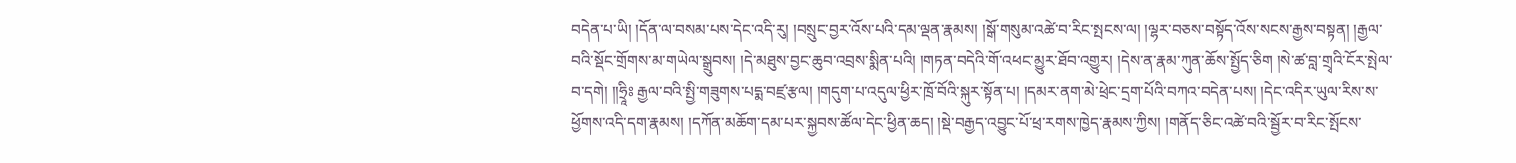བདེན་པ་ཡི། །དོན་ལ་བསམ་པས་དེང་འདི་རུ། །བསྲུང་བྱར་འོས་པའི་དམ་ལྡན་རྣམས། །སྒོ་གསུམ་འཚེ་བ་རིང་སྤངས་ལ། །ལྷར་བཅས་བསྟོད་འོས་སངས་རྒྱས་བསྟན། །རྒྱལ་བའི་སྡོང་གྲོགས་མ་གཡེལ་སྒྲུབས། །དེ་མཐུས་བྱང་ཆུབ་འབྲས་སྨིན་པའི། །གཏན་བདེའི་གོ་འཕང་མྱུར་ཐོབ་འགྱུར། །དེས་ན་རྣམ་ཀུན་ཆོས་སྤྱོད་ཅིག །སེ་ཚ་བླ་གྲྭའི་ངོར་སྤེལ་བ་དགེ། །།ཧྲཱིཿ རྒྱལ་བའི་སྤྱི་གཟུགས་པདྨ་བཛྲ་རྩལ། །གདུག་པ་འདུལ་ཕྱིར་ཁྲོ་བོའི་སྐུར་སྟོན་པ། །དམར་ནག་མེ་ཕྲེང་དྲག་པོའི་བཀའ་བདེན་པས། །དེང་འདིར་ཡུལ་རིས་ས་ཕྱོགས་འདི་དག་རྣམས། །དཀོན་མཆོག་དམ་པར་སྐྱབས་ཚོལ་དེང་ཕྱིན་ཆད། །སྡེ་བརྒྱད་འབྱུང་པོ་ཕྲ་རགས་ཁྱེད་རྣམས་ཀྱིས། །གནོད་ཅིང་འཚེ་བའི་སྦྱོར་བ་རིང་སྤོངས་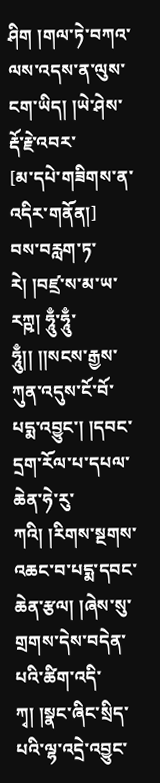ཤིག །གལ་ཏེ་བཀའ་ལས་འདས་ན་ལུས་ངག་ཡིད། །ཡེ་ཤེས་རྡོ་རྗེ་འབར་
[མ་དཔེ་གཟིགས་ན་འདིར་གནོན།]
བས་བརླག་ཏ་རེ། །བཛྲ་ས་མ་ཡ་རཀྵ། ཧཱུྃ་ཧཱུྃ་ཧཱུྃ།། །།སངས་རྒྱས་ཀུན་འདུས་ངོ་བོ་པདྨ་འབྱུང་། །དབང་དྲག་རོལ་པ་དཔལ་ཆེན་ཧེ་རུ་ཀའི། །རིགས་སྔགས་འཆང་བ་པདྨ་དབང་ཆེན་རྩལ། །ཞེས་སུ་གྲགས་དེས་བདེན་པའི་ཚིག་འདི་ཀྭ། །སྣང་ཞིང་སྲིད་པའི་ལྷ་འདྲེ་འབྱུང་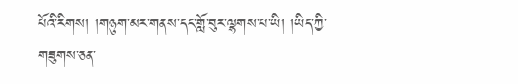པོའི་རིགས། །གཉུག་མར་གནས་དང་གློ་བུར་ལྷགས་པ་ཡི། །ཡིད་ཀྱི་གཟུགས་ཅན་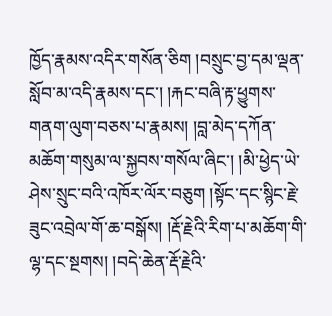ཁྱོད་རྣམས་འདིར་གསོན་ཅིག །བསྲུང་བྱ་དམ་ལྡན་སློབ་མ་འདི་རྣམས་དང་། །རྐང་བཞི་རྟ་ཕྱུགས་གནག་ལུག་བཅས་པ་རྣམས། །བླ་མེད་དཀོན་མཆོག་གསུམ་ལ་སྐྱབས་གསོལ་ཞིང་། །མི་ཕྱེད་ཡེ་ཤེས་སྲུང་བའི་འཁོར་ལོར་བཅུག །སྟོང་དང་སྙིང་རྗེ་ཟུང་འབྲེལ་གོ་ཆ་བསྒོས། །རྡོ་རྗེའི་རིག་པ་མཆོག་གི་ལྷ་དང་སྔགས། །བདེ་ཆེན་རྡོ་རྗེའི་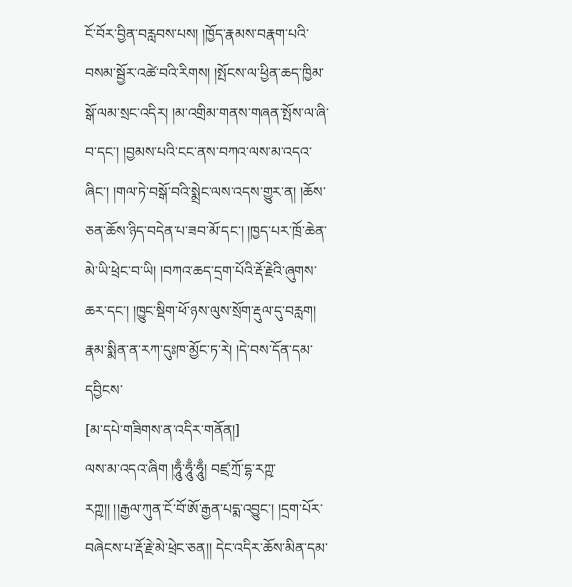ངོ་བོར་བྱིན་བརླབས་པས། །ཁྱོད་རྣམས་བརྣག་པའི་བསམ་སྦྱོར་འཚེ་བའི་རིགས། །སྤོངས་ལ་ཕྱིན་ཆད་ཁྱིམ་སྒོ་ལམ་སྲང་འདིར། །མ་འགྲིམ་གནས་གཞན་སྤོས་ལ་ཞི་བ་དང་། །བྱམས་པའི་ངང་ནས་བཀའ་ལས་མ་འདའ་ཞིང་། །གལ་ཏེ་བསྒོ་བའི་སྨྲེང་ལས་འདས་གྱུར་ན། །ཆོས་ཅན་ཆོས་ཉིད་བདེན་པ་ཟབ་མོ་དང་། །ཁྱད་པར་ཁྲོ་ཆེན་མེ་ཡི་ཕྲེང་བ་ཡི། །བཀའ་ཆད་དྲག་པོའི་རྡོ་རྗེའི་ཞུགས་ཆར་དང་། །ཁྱུང་སྡིག་ཕོ་ཉས་ལུས་སྲོག་རྡུལ་དུ་བརླག། རྣམ་སྨིན་ན་རཀ་དུཿཁ་མྱོང་ཏ་རེ། །དེ་བས་དོན་དམ་དབྱིངས་
[མ་དཔེ་གཟིགས་ན་འདིར་གནོན།]
ལས་མ་འདའ་ཞིག །ཧཱུྃ་ཧཱུྃ་ཧཱུྃ། བཛྲ་ཀྲོ་དྷ་རཀྵ་རཀྵ།། །།རྒྱལ་ཀུན་ངོ་བོ་ཨོ་རྒྱན་པདྨ་འབྱུང་། །དྲག་པོར་བཞེངས་པ་རྡོ་རྗེ་མེ་ཕྲེང་ཅན།། དེང་འདིར་ཆོས་མིན་དམ་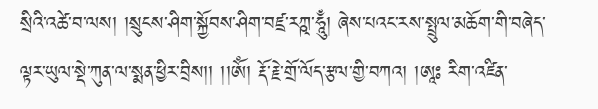སྲིའི་འཚེ་བ་ལས། །སྲུངས་ཤིག་སྐྱོབས་ཤིག་བཛྲ་རཀྵ་ཧཱུྃ། ཞེས་པའང་རས་སྤྲུལ་མཆོག་གི་བཞེད་ལྟར་ཡུལ་སྡེ་ཀུན་ལ་སྨན་ཕྱིར་བྲིས།། །།ༀ། རྡོ་རྗེ་གྲོ་ལོད་རྩལ་གྱི་བཀའ། །ཨཱཿ རིག་འཛིན་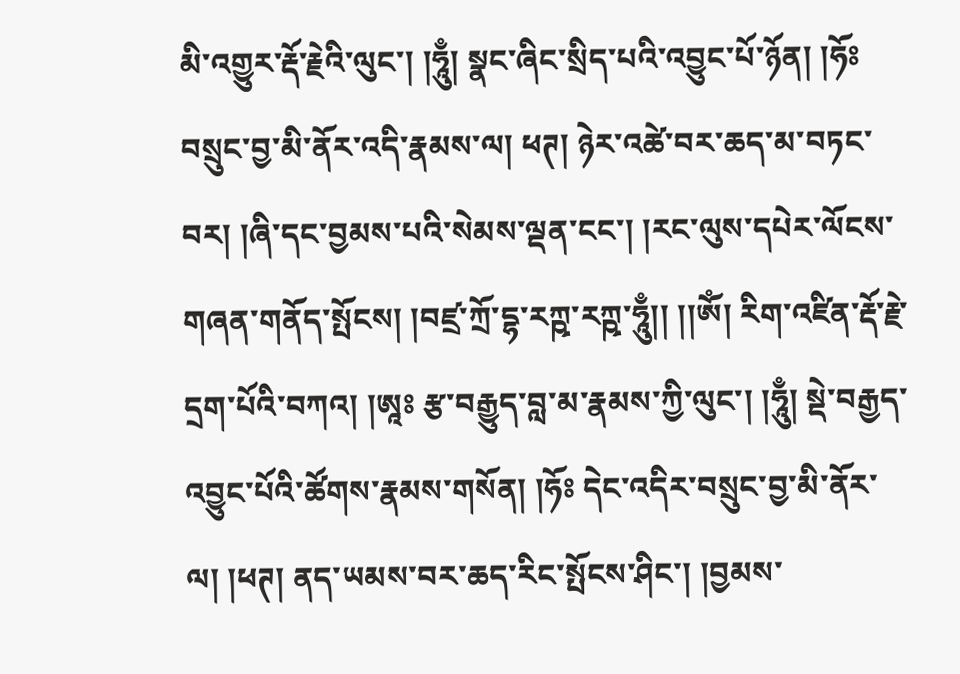མི་འགྱུར་རྡོ་རྗེའི་ལུང་། །ཧཱུྃ། སྣང་ཞིང་སྲིད་པའི་འབྱུང་པོ་ཉོན། །ཧོཿ བསྲུང་བྱ་མི་ནོར་འདི་རྣམས་ལ། ཕཊ། ཉེར་འཚེ་བར་ཆད་མ་བཏང་བར། །ཞི་དང་བྱམས་པའི་སེམས་ལྡན་ངང་། །རང་ལུས་དཔེར་ལོངས་གཞན་གནོད་སྤོངས། །བཛྲ་ཀྲོ་དྷ་རཀྵ་རཀྵ་ཧཱུྃ།། །།ༀ། རིག་འཛིན་རྡོ་རྗེ་དྲག་པོའི་བཀའ། །ཨཱཿ རྩ་བརྒྱུད་བླ་མ་རྣམས་ཀྱི་ལུང་། །ཧཱུྃ། སྡེ་བརྒྱད་འབྱུང་པོའི་ཚོགས་རྣམས་གསོན། །ཧོཿ དེང་འདིར་བསྲུང་བྱ་མི་ནོར་ལ། །ཕཊ། ནད་ཡམས་བར་ཆད་རིང་སྤོངས་ཤིང་། །བྱམས་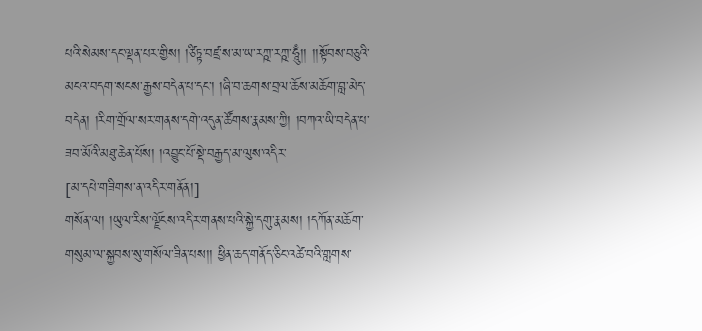པའི་སེམས་དང་ལྡན་པར་གྱིས། །ཙིཏྟ་བཛྲ་ས་མ་ཡ་རཀྵ་རཀྵ་ཧཱུྃ།། །།སྟོབས་བཅུའི་མངའ་བདག་སངས་རྒྱས་བདེན་པ་དང་། །ཞི་བ་ཆགས་བྲལ་ཆོས་མཆོག་བླ་མེད་བདེན། །རིག་གྲོལ་སར་གནས་དགེ་འདུན་ཚོགས་རྣམས་ཀྱི། །བཀའ་ཡི་བདེན་པ་ཟབ་མོའི་མཐུ་ཆེན་པོས། །འབྱུང་པོ་སྡེ་བརྒྱད་མ་ལུས་འདིར་
[མ་དཔེ་གཟིགས་ན་འདིར་གནོན།]
གསོན་ལ། །ཡུལ་རིས་ལྗོངས་འདིར་གནས་པའི་སྐྱེ་དགུ་རྣམས། །དཀོན་མཆོག་གསུམ་ལ་སྐྱབས་སུ་གསོལ་ཟིན་པས།། ཕྱིན་ཆད་གནོད་ཅིང་འཚེ་བའི་གླགས་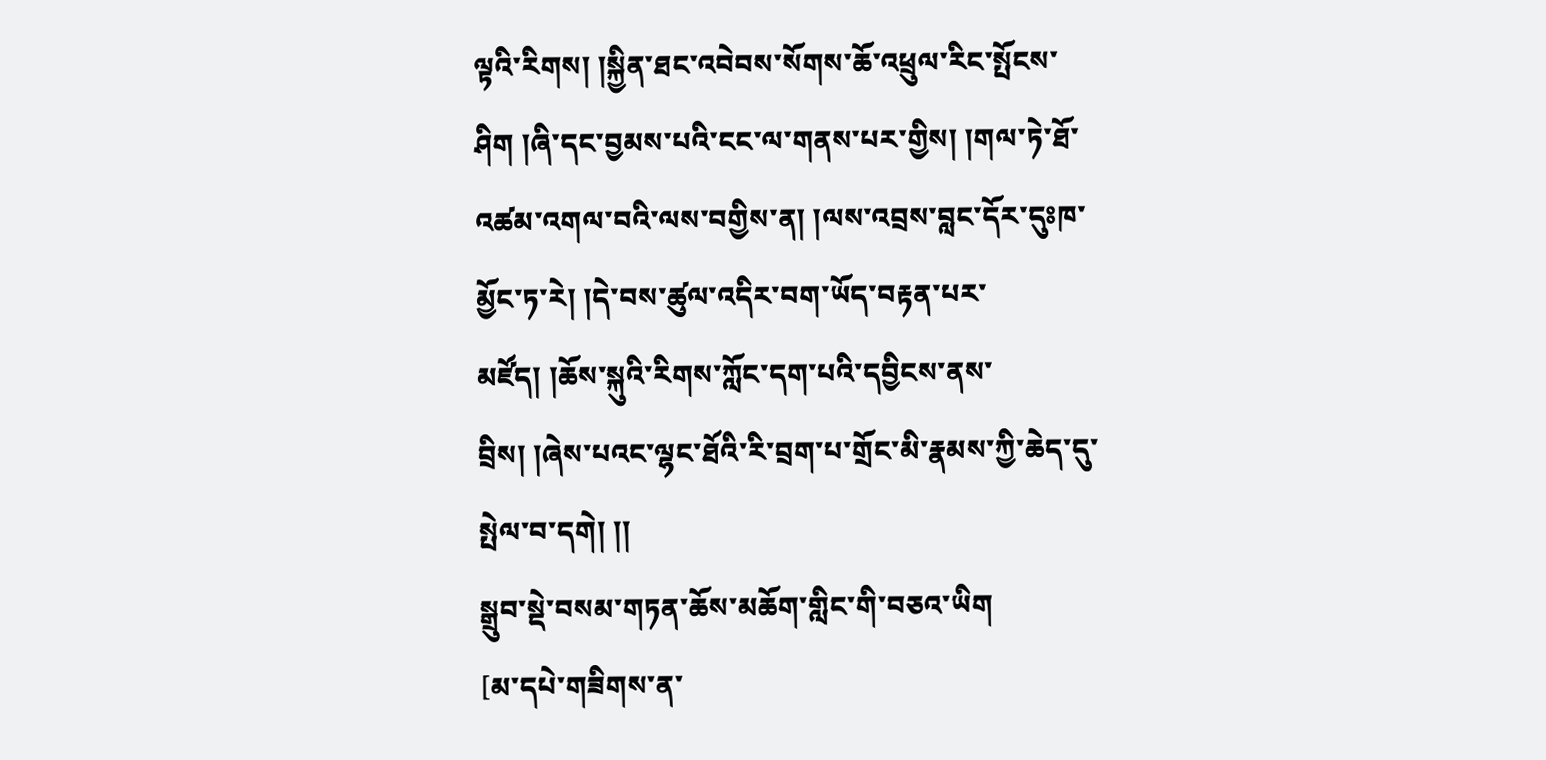ལྟའི་རིགས། །སྐྱིན་ཐང་འབེབས་སོགས་ཆོ་འཕྲུལ་རིང་སྤོངས་ཤིག །ཞི་དང་བྱམས་པའི་ངང་ལ་གནས་པར་གྱིས། །གལ་ཏེ་ཐོ་འཚམ་འགལ་བའི་ལས་བགྱིས་ན། །ལས་འབྲས་བླང་དོར་དུཿཁ་མྱོང་ཏ་རེ། །དེ་བས་ཚུལ་འདིར་བག་ཡོད་བརྟན་པར་མཛོད། །ཆོས་སྐུའི་རིགས་ཀློང་དག་པའི་དབྱིངས་ནས་བྲིས། །ཞེས་པའང་ལྷང་ཐོའི་རི་བྲག་པ་གྲོང་མི་རྣམས་ཀྱི་ཆེད་དུ་སྤེལ་བ་དགེ། །།
སྒྲུབ་སྡེ་བསམ་གཏན་ཆོས་མཆོག་གླིང་གི་བཅའ་ཡིག
[མ་དཔེ་གཟིགས་ན་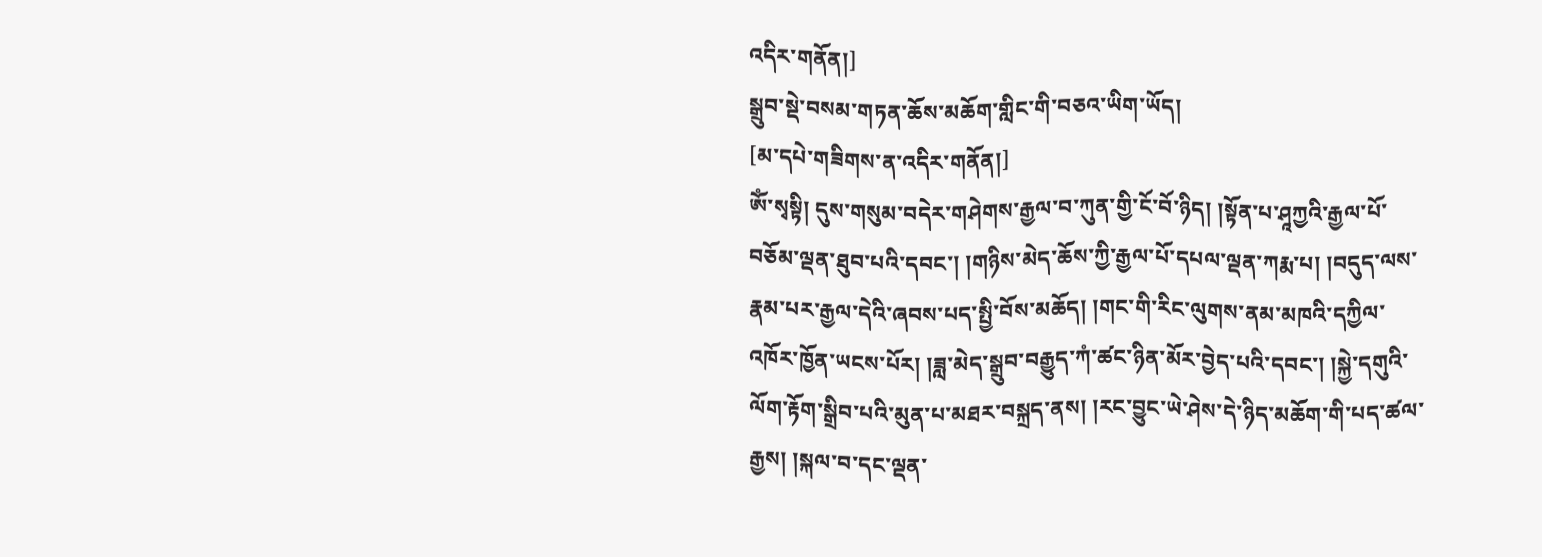འདིར་གནོན།]
སྒྲུབ་སྡེ་བསམ་གཏན་ཆོས་མཆོག་གླིང་གི་བཅའ་ཡིག་ཡོད།
[མ་དཔེ་གཟིགས་ན་འདིར་གནོན།]
ༀ་སྭསྟི། དུས་གསུམ་བདེར་གཤེགས་རྒྱལ་བ་ཀུན་གྱི་ངོ་བོ་ཉིད། །སྟོན་པ་ཤཱཀྱའི་རྒྱལ་པོ་བཅོམ་ལྡན་ཐུབ་པའི་དབང་། །གཉིས་མེད་ཆོས་ཀྱི་རྒྱལ་པོ་དཔལ་ལྡན་ཀརྨ་པ། །བདུད་ལས་རྣམ་པར་རྒྱལ་དེའི་ཞབས་པད་སྤྱི་བོས་མཆོད། །གང་གི་རིང་ལུགས་ནམ་མཁའི་དཀྱིལ་འཁོར་ཁྱོན་ཡངས་པོར། །ཟླ་མེད་སྒྲུབ་བརྒྱུད་ཀཾ་ཚང་ཉིན་མོར་བྱེད་པའི་དབང་། །སྐྱེ་དགུའི་ལོག་རྟོག་སྒྲིབ་པའི་མུན་པ་མཐར་བསྐྲད་ནས། །རང་བྱུང་ཡེ་ཤེས་དེ་ཉིད་མཆོག་གི་པད་ཚལ་རྒྱས། །སྐལ་བ་དང་ལྡན་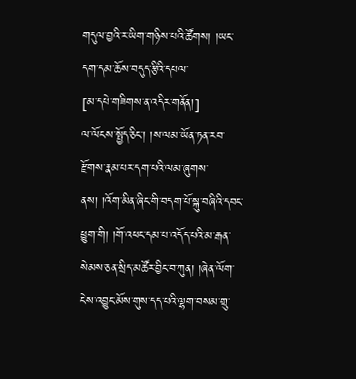གདུལ་བྱའི་ར་ཡིག་གཉིས་པའི་ཚོགས། །ཡང་དག་དམ་ཆོས་བདུད་རྩིའི་དཔལ་
[མ་དཔེ་གཟིགས་ན་འདིར་གནོན།]
ལ་ལོངས་སྤྱོད་ཅིང་། །ས་ལམ་ཡོན་ཏན་རབ་རྫོགས་རྣམ་པར་དག་པའི་ལམ་ཞུགས་ནས། །འོག་མིན་ཞིང་གི་བདག་པོ་སྐུ་བཞིའི་དབང་ཕྱུག་གི། །གོ་འཕང་དམ་པ་འདོད་པའི་མ་རྒན་སེམས་ཅན་སྲིད་མཚོར་བྱིང་བ་ཀུན། །ཞེན་ལོག་ངེས་འབྱུང་མོས་གུས་དད་པའི་ལྷག་བསམ་གྲུ་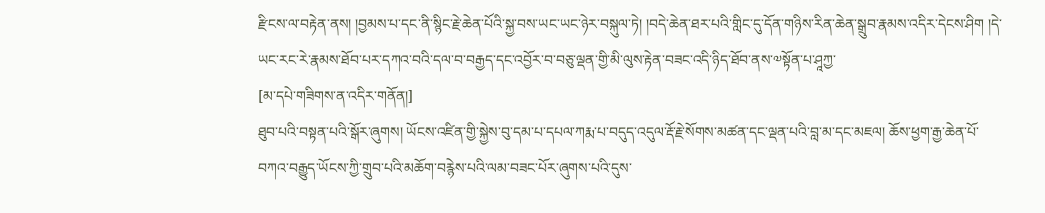རྫིངས་ལ་བརྟེན་ནས། །བྱམས་པ་དང་ནི་སྙིང་རྗེ་ཆེན་པོའི་སྐྱ་བས་ཡང་ཡང་ཉེར་བསྐུལ་ཏེ། །བདེ་ཆེན་ཐར་པའི་གླིང་དུ་དོན་གཉིས་རིན་ཆེན་སྒྲུབ་རྣམས་འདིར་དེངས་ཤིག །དེ་ཡང་རང་རེ་རྣམས་ཐོབ་པར་དཀའ་བའི་དལ་བ་བརྒྱད་དང་འབྱོར་བ་བཅུ་ལྡན་གྱི་མི་ལུས་རྟེན་བཟང་འདི་ཉིད་ཐོབ་ནས་༧སྟོན་པ་ཤཱཀྱ་
[མ་དཔེ་གཟིགས་ན་འདིར་གནོན།]
ཐུབ་པའི་བསྟན་པའི་སྒོར་ཞུགས། ཡོངས་འཛིན་གྱི་སྐྱེས་བུ་དམ་པ་དཔལ་ཀརྨ་པ་བདུད་འདུལ་རྡོ་རྗེ་སོགས་མཚན་དང་ལྡན་པའི་བླ་མ་དང་མཇལ། ཆོས་ཕྱག་རྒྱ་ཆེན་པོ་བཀའ་བརྒྱུད་ཡོངས་ཀྱི་གྲུབ་པའི་མཆོག་བརྙེས་པའི་ལམ་བཟང་པོར་ཞུགས་པའི་དུས་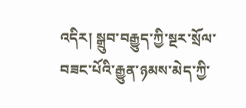འདིར། སྒྲུབ་བརྒྱུད་ཀྱི་སྔར་སྲོལ་བཟང་པོའི་རྒྱུན་ཉམས་མེད་ཀྱི་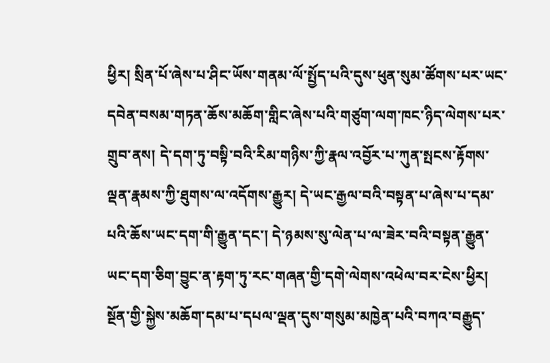ཕྱིར། སྲིན་པོ་ཞེས་པ་ཤིང་ཡོས་གནམ་ལོ་སྤྱོད་པའི་དུས་ཕུན་སུམ་ཚོགས་པར་ཡང་དབེན་བསམ་གཏན་ཆོས་མཆོག་གླིང་ཞེས་པའི་གཙུག་ལག་ཁང་ཉིད་ལེགས་པར་གྲུབ་ནས། དེ་དག་ཏུ་བསྟི་བའི་རིམ་གཉིས་ཀྱི་རྣལ་འབྱོར་པ་ཀུན་སྤངས་རྟོགས་ལྡན་རྣམས་ཀྱི་ཐུགས་ལ་འདོགས་རྒྱུར། དེ་ཡང་རྒྱལ་བའི་བསྟན་པ་ཞེས་པ་དམ་པའི་ཆོས་ཡང་དག་གི་རྒྱུན་དང་། དེ་ཉམས་སུ་ལེན་པ་ལ་ཟེར་བའི་བསྟན་རྒྱུན་ཡང་དག་ཅིག་བྱུང་ན་རྟག་ཏུ་རང་གཞན་གྱི་དགེ་ལེགས་འཕེལ་བར་ངེས་ཕྱིར། སྔོན་གྱི་སྐྱེས་མཆོག་དམ་པ་དཔལ་ལྡན་དུས་གསུམ་མཁྱེན་པའི་བཀའ་བརྒྱུད་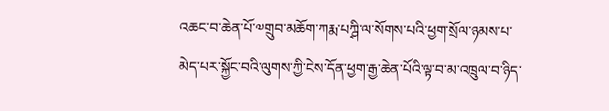འཆང་བ་ཆེན་པོ་༧གྲུབ་མཆོག་ཀརྨ་པཀྴི་ལ་སོགས་པའི་ཕྱག་སྲོལ་ཉམས་པ་མེད་པར་སྐྱོང་བའི་ལུགས་ཀྱི་ངེས་དོན་ཕྱག་རྒྱ་ཆེན་པོའི་ལྟ་བ་མ་འཁྲུལ་བ་ཉིད་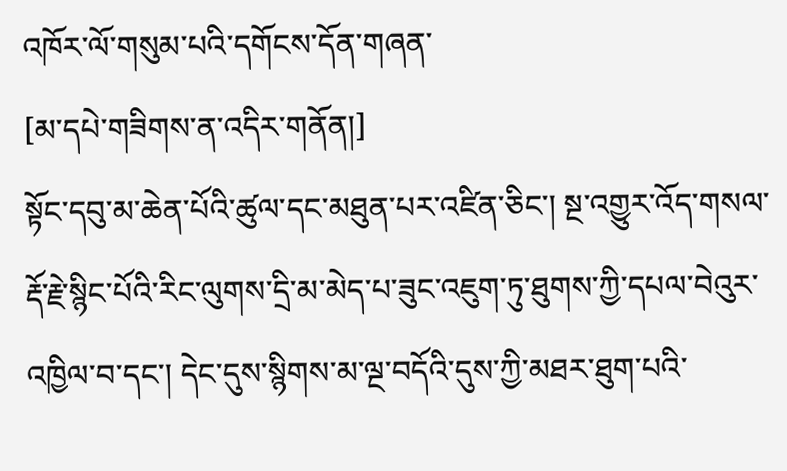འཁོར་ལོ་གསུམ་པའི་དགོངས་དོན་གཞན་
[མ་དཔེ་གཟིགས་ན་འདིར་གནོན།]
སྟོང་དབུ་མ་ཆེན་པོའི་ཚུལ་དང་མཐུན་པར་འཛིན་ཅིང་། སྔ་འགྱུར་འོད་གསལ་རྡོ་རྗེ་སྙིང་པོའི་རིང་ལུགས་དྲི་མ་མེད་པ་ཟུང་འཇུག་ཏུ་ཐུགས་ཀྱི་དཔལ་བེའུར་འཁྱིལ་བ་དང་། དེང་དུས་སྙིགས་མ་ལྔ་བདོའི་དུས་ཀྱི་མཐར་ཐུག་པའི་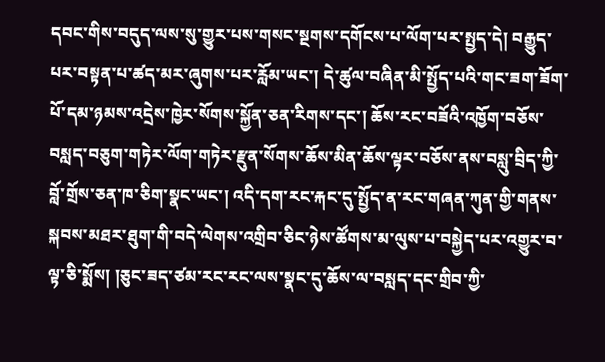དབང་གིས་བདུད་ལས་སུ་གྱུར་པས་གསང་སྔགས་དགོངས་པ་ལོག་པར་སྤྱད་དེ། བརྒྱུད་པར་བསྟན་པ་ཚད་མར་ཞུགས་པར་རློམ་ཡང་། དེ་ཚུལ་བཞིན་མི་སྤྱོད་པའི་གང་ཟག་ཟོག་པོ་དམ་ཉམས་འདྲེས་ཁྱེར་སོགས་སྐྱོན་ཅན་རིགས་དང་། ཆོས་རང་བཟོའི་འཁྱོག་བཅོས་བསླད་བཅུག་གཏེར་ལོག་གཏེར་རྫུན་སོགས་ཆོས་མིན་ཆོས་ལྟར་བཅོས་ནས་བསླུ་བྲིད་ཀྱི་བློ་གྲོས་ཅན་ཁ་ཅིག་སྣང་ཡང་། འདི་དག་རང་རྐང་དུ་སྤྱོད་ན་རང་གཞན་ཀུན་གྱི་གནས་སྐབས་མཐར་ཐུག་གི་བདེ་ལེགས་འགྲིབ་ཅིང་ཉེས་ཚོགས་མ་ལུས་པ་བསྐྱེད་པར་འགྱུར་བ་ལྟ་ཅི་སྨོས། །ཅུང་ཟད་ཙམ་རང་རང་ལས་སྣང་དུ་ཆོས་ལ་བསླད་དང་གྲིབ་ཀྱི་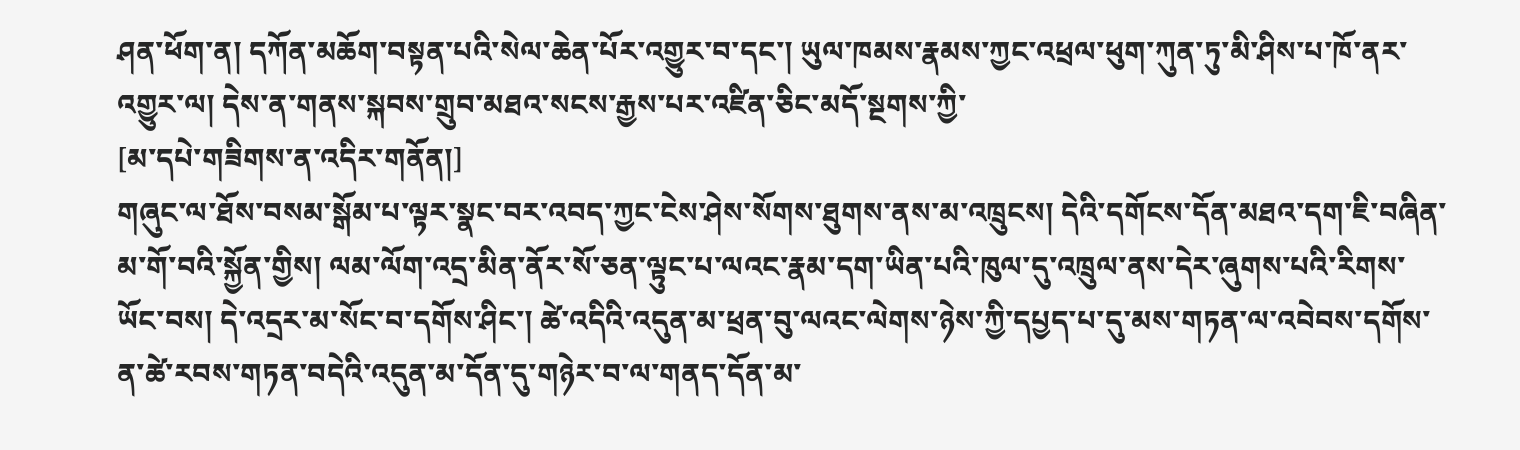ཤན་ཕོག་ན། དཀོན་མཆོག་བསྟན་པའི་སེལ་ཆེན་པོར་འགྱུར་བ་དང་། ཡུལ་ཁམས་རྣམས་ཀྱང་འཕྲལ་ཕུག་ཀུན་ཏུ་མི་ཤིས་པ་ཁོ་ནར་འགྱུར་ལ། དེས་ན་གནས་སྐབས་གྲུབ་མཐའ་སངས་རྒྱས་པར་འཛིན་ཅིང་མདོ་སྔགས་ཀྱི་
[མ་དཔེ་གཟིགས་ན་འདིར་གནོན།]
གཞུང་ལ་ཐོས་བསམ་སྒོམ་པ་ལྟར་སྣང་བར་འབད་ཀྱང་ངེས་ཤེས་སོགས་ཐུགས་ནས་མ་འཁྲུངས། དེའི་དགོངས་དོན་མཐའ་དག་ཇི་བཞིན་མ་གོ་བའི་སྐྱོན་གྱིས། ལམ་ལོག་འདྲ་མིན་ནོར་སོ་ཅན་ལྟུང་པ་ལའང་རྣམ་དག་ཡིན་པའི་ཁུལ་དུ་འཁྲུལ་ནས་དེར་ཞུགས་པའི་རིགས་ཡོང་བས། དེ་འདྲར་མ་སོང་བ་དགོས་ཤིང་། ཚེ་འདིའི་འདུན་མ་ཕྲན་བུ་ལའང་ལེགས་ཉེས་ཀྱི་དཔྱད་པ་དུ་མས་གཏན་ལ་འབེབས་དགོས་ན་ཚེ་རབས་གཏན་བདེའི་འདུན་མ་དོན་དུ་གཉེར་བ་ལ་གནད་དོན་མ་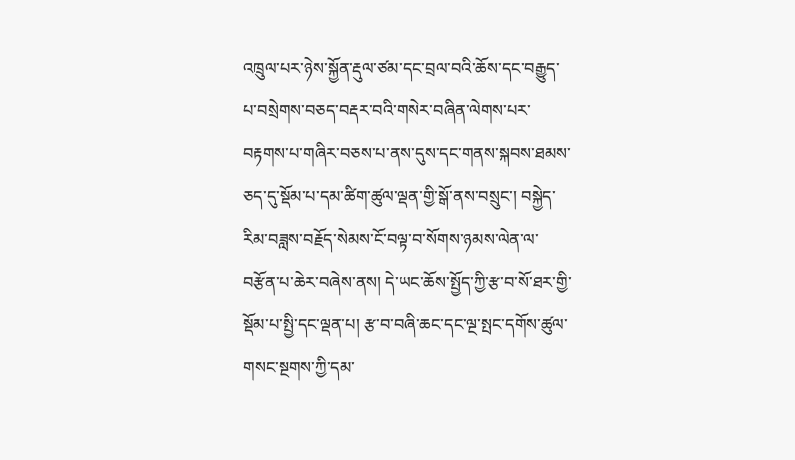འཁྲུལ་པར་ཉེས་སྐྱོན་རྡུལ་ཙམ་དང་བྲལ་བའི་ཆོས་དང་བརྒྱུད་པ་བསྲེགས་བཅད་བརྡར་བའི་གསེར་བཞིན་ལེགས་པར་བརྟགས་པ་གཞིར་བཅས་པ་ནས་དུས་དང་གནས་སྐབས་ཐམས་ཅད་དུ་སྡོམ་པ་དམ་ཚིག་ཚུལ་ལྡན་གྱི་སྒོ་ནས་བསྲུང་། བསྐྱེད་རིམ་བཟླས་བརྗོད་སེམས་ངོ་བལྟ་བ་སོགས་ཉམས་ལེན་ལ་བརྩོན་པ་ཆེར་བཞེས་ནས། དེ་ཡང་ཆོས་སྤྱོད་ཀྱི་རྩ་བ་སོ་ཐར་གྱི་སྡོམ་པ་སྤྱི་དང་ལྡན་པ། རྩ་བ་བཞི་ཆང་དང་ལྔ་སྤང་དགོས་ཚུལ་གསང་སྔགས་ཀྱི་དམ་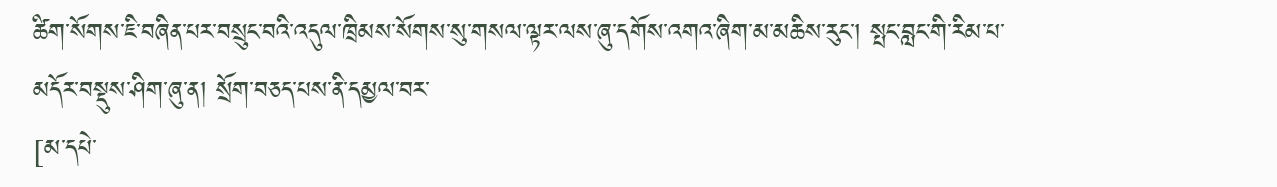ཚིག་སོགས་ཇི་བཞིན་པར་བསྲུང་བའི་འདུལ་ཁྲིམས་སོགས་སུ་གསལ་ལྟར་ལས་ཞུ་དགོས་འགའ་ཞིག་མ་མཆིས་རུང་། སྤང་བླང་གི་རིམ་པ་མདོར་བསྡུས་ཤིག་ཞུ་ན། སྲོག་བཅད་པས་ནི་དམྱལ་བར་
[མ་དཔེ་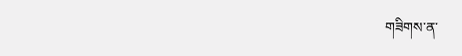གཟིགས་ན་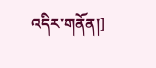འདིར་གནོན།]